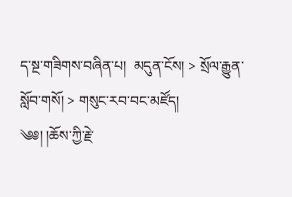ད་སྔ་གཟིགས་བཞིན་པ།  མདུན་ངོས། > སྲོལ་རྒྱུན་སློབ་གསོ། > གསུང་རབ་བང་མཛོད།
༄༅། །ཆོས་ཀྱི་རྗེ་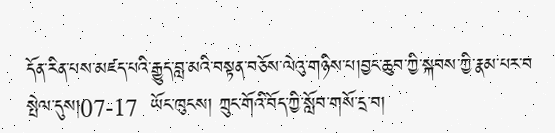དོན་རིན་པས་མཛད་པའི་རྒྱུད་བླ་མའི་བསྟན་བཅོས་ལེའུ་གཉིས་པ།བྱང་ཆུབ་ཀྱི་སྐབས་ཀྱི་རྣམ་པར་བ
སྤེལ་དུས།07-17  ཡོང་ཁུངས། ཀྲུང་གོའི་བོད་ཀྱི་སློབ་གསོ་དྲ་བ།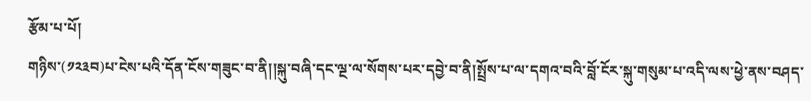རྩོམ་པ་པོ།
གཉིས་(༡༢༣བ)པ་ངེས་པའི་དོན་ངོས་གཟུང་བ་ནི།།སྐུ་བཞི་དང་ལྔ་ལ་སོགས་པར་དབྱེ་བ་ནི།སྤྲོས་པ་ལ་དགའ་བའི་བློ་ངོར་སྐུ་གསུམ་པ་འདི་ལས་ཕྱེ་ནས་བཤད་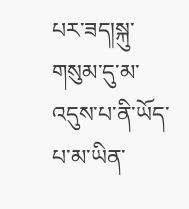པར་ཟད།སྐུ་གསུམ་དུ་མ་འདུས་པ་ནི་ཡོད་པ་མ་ཡིན་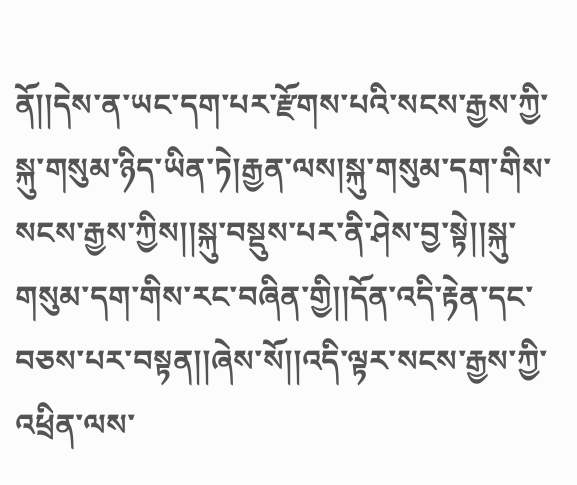ནོ།།དེས་ན་ཡང་དག་པར་རྫོགས་པའི་སངས་རྒྱས་ཀྱི་སྐུ་གསུམ་ཉིད་ཡིན་ཏེ།རྒྱན་ལས།སྐུ་གསུམ་དག་གིས་སངས་རྒྱས་ཀྱིས།།སྐུ་བསྡུས་པར་ནི་ཤེས་བྱ་སྟེ།།སྐུ་གསུམ་དག་གིས་རང་བཞིན་གྱི།།དོན་འདི་རྟེན་དང་བཅས་པར་བསྟན།།ཞེས་སོ།།འདི་ལྟར་སངས་རྒྱས་ཀྱི་འཕྲིན་ལས་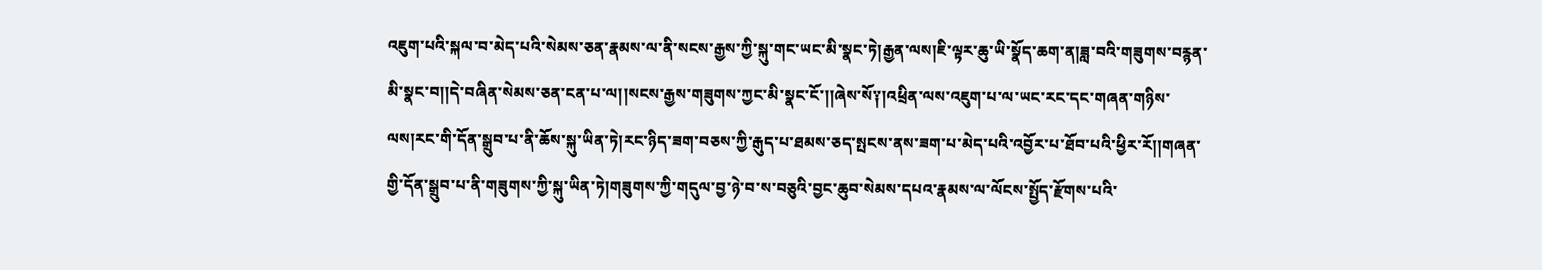འཇུག་པའི་སྐལ་བ་མེད་པའི་སེམས་ཅན་རྣམས་ལ་ནི་སངས་རྒྱས་ཀྱི་སྐུ་གང་ཡང་མི་སྣང་ཏེ།རྒྱན་ལས།ཇི་ལྟར་ཆུ་ཡི་སྣོད་ཆག་ན།ཟླ་བའི་གཟུགས་བརྙན་མི་སྣང་བ།།དེ་བཞིན་སེམས་ཅན་ངན་པ་ལ།།སངས་རྒྱས་གཟུགས་ཀྱང་མི་སྣང་ངོ་།།ཞེས་སོ༑།འཕྲིན་ལས་འཇུག་པ་ལ་ཡང་རང་དང་གཞན་གཉིས་ལས།རང་གི་དོན་སྒྲུབ་པ་ནི་ཆོས་སྐུ་ཡིན་ཏེ།རང་ཉིད་ཟག་བཅས་ཀྱི་རྒུད་པ་ཐམས་ཅད་སྤངས་ནས་ཟག་པ་མེད་པའི་འབྱོར་པ་ཐོབ་པའི་ཕྱིར་རོ།།གཞན་གྱི་དོན་སྒྲུབ་པ་ནི་གཟུགས་ཀྱི་སྐུ་ཡིན་ཏེ།གཟུགས་ཀྱི་གདུལ་བྱ་ཉེ་བ་ས་བཅུའི་བྱང་ཆུབ་སེམས་དཔའ་རྣམས་ལ་ལོངས་སྤྱོད་རྫོགས་པའི་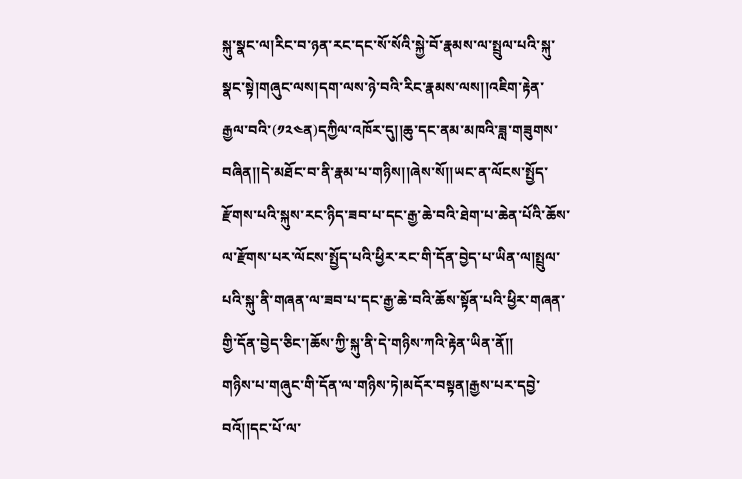སྐུ་སྣང་ལ།རིང་བ་ཉན་རང་དང་སོ་སོའི་སྐྱེ་བོ་རྣམས་ལ་སྤྲུལ་པའི་སྐུ་སྣང་སྟེ།གཞུང་ལས།དག་ལས་ཉེ་བའི་རིང་རྣམས་ལས།།འཇིག་རྟེན་རྒྱལ་བའི་(༡༢༤ན)དཀྱིལ་འཁོར་དུ།།ཆུ་དང་ནམ་མཁའི་ཟླ་གཟུགས་བཞིན།།དེ་མཐོང་བ་ནི་རྣམ་པ་གཉིས།།ཞེས་སོ།།ཡང་ན་ལོངས་སྤྱོད་རྫོགས་པའི་སྐུས་རང་ཉིད་ཟབ་པ་དང་རྒྱ་ཆེ་བའི་ཐེག་པ་ཆེན་པོའི་ཆོས་ལ་རྫོགས་པར་ལོངས་སྤྱོད་པའི་ཕྱིར་རང་གི་དོན་བྱེད་པ་ཡིན་ལ།སྤྲུལ་པའི་སྐུ་ནི་གཞན་ལ་ཟབ་པ་དང་རྒྱ་ཆེ་བའི་ཆོས་སྟོན་པའི་ཕྱིར་གཞན་གྱི་དོན་བྱེད་ཅིང་།ཆོས་ཀྱི་སྐུ་ནི་དེ་གཉིས་ཀའི་རྟེན་ཡིན་ནོ།།
གཉིས་པ་གཞུང་གི་དོན་ལ་གཉིས་ཏེ།མདོར་བསྟན།རྒྱས་པར་དབྱེ་བའོ།།དང་པོ་ལ་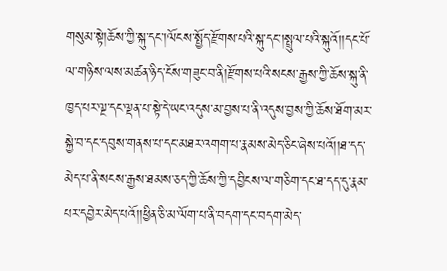གསུམ་སྟེ།ཆོས་ཀྱི་སྐུ་དང་།ལོངས་སྤྱོད་རྫོགས་པའི་སྐུ་དང་།སྤྲུལ་པའི་སྐུའོ།།དང་པོ་ལ་གཉིས་ལས་མཚན་ཉིད་ངོས་གཟུང་བ་ནི།རྫོགས་པའི་སངས་རྒྱས་ཀྱི་ཆོས་སྐུ་ནི་ཁྱད་པར་ལྔ་དང་ལྡན་པ་སྟེ་དེ་ཡང་འདུས་མ་བྱས་པ་ནི་འདུས་བྱས་ཀྱི་ཆོས་ཐོག་མར་སྐྱེ་བ་དང་དབུས་གནས་པ་དང་མཐར་འགག་པ་རྣམས་མེད་ཅིང་ཞེས་པའོ།།ཐ་དད་མེད་པ་ནི་སངས་རྒྱས་ཐམས་ཅད་ཀྱི་ཆོས་ཀྱི་དབྱིངས་ལ་གཅིག་དང་ཐ་དད་དུ་རྣམ་པར་དབྱེར་མེད་པའོ།།ཕྱིན་ཅི་མ་ལོག་པ་ནི་བདག་དང་བདག་མེད་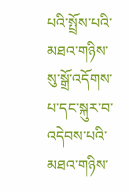པའི་སྤྲོས་པའི་མཐའ་གཉིས་སུ་སྒྲོ་འདོགས་པ་དང་སྐུར་བ་འདེབས་པའི་མཐའ་གཉིས་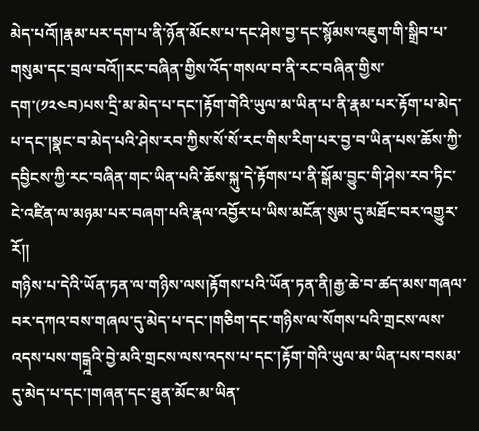མེད་པའོ།།རྣམ་པར་དག་པ་ནི་ཉོན་མོངས་པ་དང་ཤེས་བྱ་དང་སྙོམས་འཇུག་གི་སྒྲིབ་པ་གསུམ་དང་བྲལ་བའོ།།རང་བཞིན་གྱིས་འོད་གསལ་བ་ནི་རང་བཞིན་གྱིས་དག་(༡༢༤བ)པས་དྲི་མ་མེད་པ་དང་།རྟོག་གེའི་ཡུལ་མ་ཡིན་པ་ནི་རྣམ་པར་རྟོག་པ་མེད་པ་དང་།སྣང་བ་མེད་པའི་ཤེས་རབ་ཀྱིས་སོ་སོ་རང་གིས་རིག་པར་བྱ་བ་ཡིན་པས་ཆོས་ཀྱི་དབྱིངས་ཀྱི་རང་བཞིན་གང་ཡིན་པའི་ཆོས་སྐུ་དེ་རྟོགས་པ་ནི་སྒོམ་བྱུང་གི་ཤེས་རབ་ཏིང་ངེ་འཛིན་ལ་མཉམ་པར་བཞག་པའི་རྣལ་འབྱོར་པ་ཡིས་མངོན་སུམ་དུ་མཐོང་བར་འགྱུར་རོ།།
གཉིས་པ་དེའི་ཡོན་ཏན་ལ་གཉིས་ལས།རྟོགས་པའི་ཡོན་ཏན་ནི།རྒྱ་ཆེ་བ་ཚད་མས་གཞལ་བར་དཀའ་བས་གཞལ་དུ་མེད་པ་དང་།གཅིག་དང་གཉིས་ལ་སོགས་པའི་གྲངས་ལས་འདས་པས་གངྒྰའི་བྱེ་མའི་གྲངས་ལས་འདས་པ་དང་།རྟོག་གེའི་ཡུལ་མ་ཡིན་པས་བསམ་དུ་མེད་པ་དང་།གཞན་དང་ཐུན་མོང་མ་ཡིན་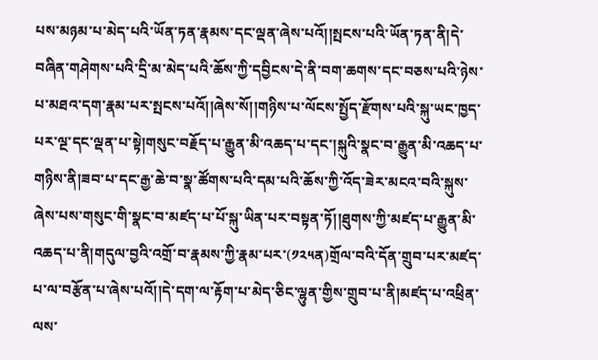པས་མཉམ་པ་མེད་པའི་ཡོན་ཏན་རྣམས་དང་ལྡན་ཞེས་པའོ།།སྤངས་པའི་ཡོན་ཏན་ནི།དེ་བཞིན་གཤེགས་པའི་དྲི་མ་མེད་པའི་ཆོས་ཀྱི་དབྱིངས་དེ་ནི་བག་ཆགས་དང་བཅས་པའི་ཉེས་པ་མཐའ་དག་རྣམ་པར་སྤངས་པའོ།།ཞེས་སོ།།གཉིས་པ་ལོངས་སྤྱོད་རྫོགས་པའི་སྐུ་ཡང་ཁྱད་པར་ལྔ་དང་ལྡན་པ་སྟེ།གསུང་བརྗོད་པ་རྒྱུན་མི་འཆད་པ་དང་།སྐུའི་སྣང་བ་རྒྱུན་མི་འཆད་པ་གཉིས་ནི།ཟབ་པ་དང་རྒྱ་ཆེ་བ་སྣ་ཚོགས་པའི་དམ་པའི་ཆོས་ཀྱི་འོད་ཟེར་མངའ་བའི་སྐུས་ཞེས་པས་གསུང་གི་སྣང་བ་མཛད་པ་པོ་སྐུ་ཡིན་པར་བསྟན་ཏོ།།ཐུགས་ཀྱི་མཛད་པ་རྒྱུན་མི་འཆད་པ་ནི།གདུལ་བྱའི་འགྲོ་བ་རྣམས་ཀྱི་རྣམ་པར་(༡༢༥ན)གྲོལ་བའི་དོན་གྲུབ་པར་མཛད་པ་ལ་བརྩོན་པ་ཞེས་པའོ།།དེ་དག་ལ་རྟོག་པ་མེད་ཅིང་ལྷུན་གྱིས་གྲུབ་པ་ནི།མཛད་པ་འཕྲིན་ལས་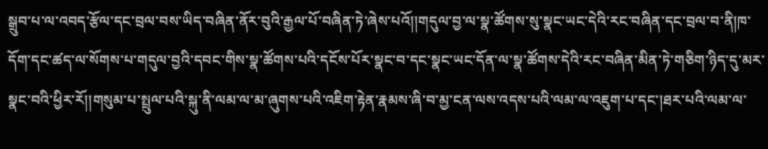སྒྲུབ་པ་ལ་འབད་རྩོལ་དང་བྲལ་བས་ཡིད་བཞིན་ནོར་བུའི་རྒྱལ་པོ་བཞིན་ཏེ་ཞེས་པའོ།།གདུལ་བྱ་ལ་སྣ་ཚོགས་སུ་སྣང་ཡང་དེའི་རང་བཞིན་དང་བྲལ་བ་ནི།ཁ་དོག་དང་ཚད་ལ་སོགས་པ་གདུལ་བྱའི་དབང་གིས་སྣ་ཚོགས་པའི་དངོས་པོར་སྣང་བ་དང་སྣང་ཡང་དོན་ལ་སྣ་ཚོགས་དེའི་རང་བཞིན་མིན་ཏེ་གཅིག་ཉིད་དུ་མར་སྣང་བའི་ཕྱིར་རོ།།གསུམ་པ་སྤྲུལ་པའི་སྐུ་ནི་ལམ་ལ་མ་ཞུགས་པའི་འཇིག་རྟེན་རྣམས་ཞི་བ་མྱ་ངན་ལས་འདས་པའི་ལམ་ལ་འཇུག་པ་དང་།ཐར་པའི་ལམ་ལ་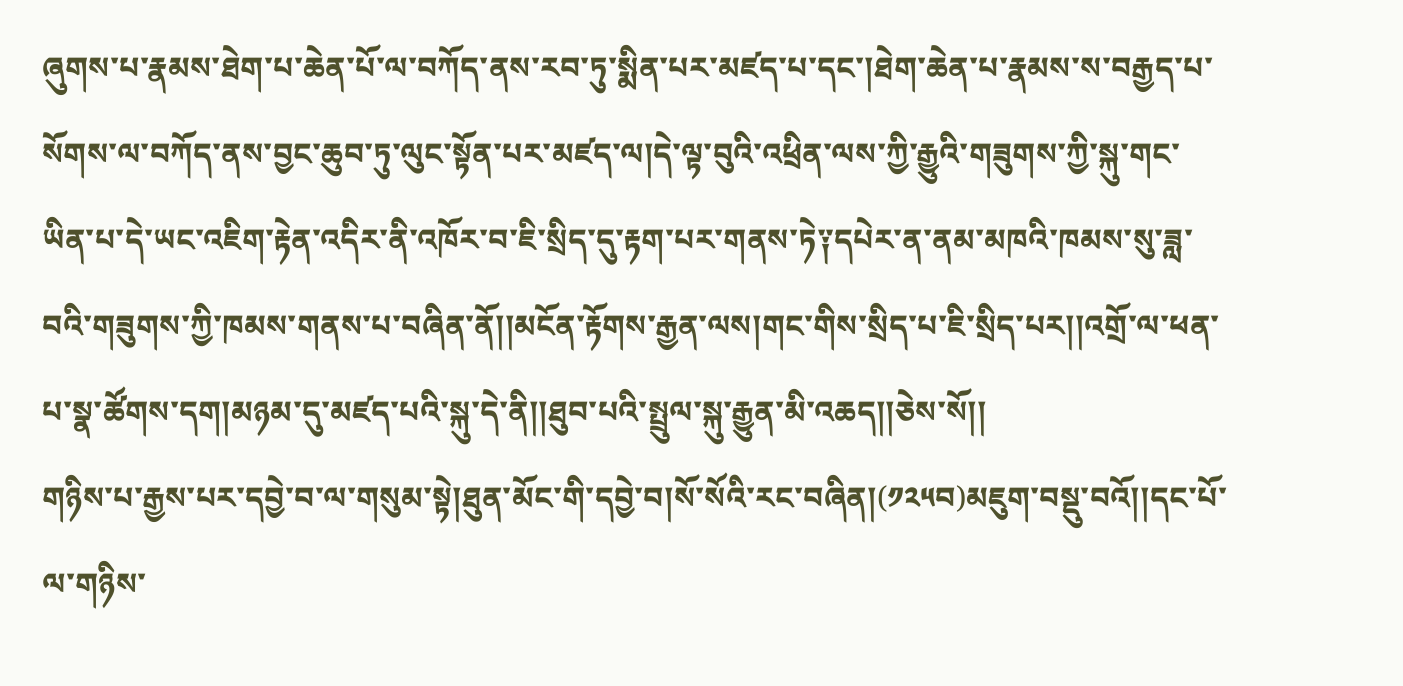ཞུགས་པ་རྣམས་ཐེག་པ་ཆེན་པོ་ལ་བཀོད་ནས་རབ་ཏུ་སྨིན་པར་མཛད་པ་དང་།ཐེག་ཆེན་པ་རྣམས་ས་བརྒྱད་པ་སོགས་ལ་བཀོད་ནས་བྱང་ཆུབ་ཏུ་ལུང་སྟོན་པར་མཛད་ལ།དེ་ལྟ་བུའི་འཕྲིན་ལས་ཀྱི་རྒྱུའི་གཟུགས་ཀྱི་སྐུ་གང་ཡིན་པ་དེ་ཡང་འཇིག་རྟེན་འདིར་ནི་འཁོར་བ་ཇི་སྲིད་དུ་རྟག་པར་གནས་ཏེ༑དཔེར་ན་ནམ་མཁའི་ཁམས་སུ་ཟླ་བའི་གཟུགས་ཀྱི་ཁམས་གནས་པ་བཞིན་ནོ།།མངོན་རྟོགས་རྒྱན་ལས།གང་གིས་སྲིད་པ་ཇི་སྲིད་པར།།འགྲོ་ལ་ཕན་པ་སྣ་ཚོགས་དག།མཉམ་དུ་མཛད་པའི་སྐུ་དེ་ནི།།ཐུབ་པའི་སྤྲུལ་སྐུ་རྒྱུན་མི་འཆད།།ཅེས་སོ།།
གཉིས་པ་རྒྱས་པར་དབྱེ་བ་ལ་གསུམ་སྟེ།ཐུན་མོང་གི་དབྱེ་བ།སོ་སོའི་རང་བཞིན།(༡༢༥བ)མཇུག་བསྡུ་བའོ།།དང་པོ་ལ་གཉིས་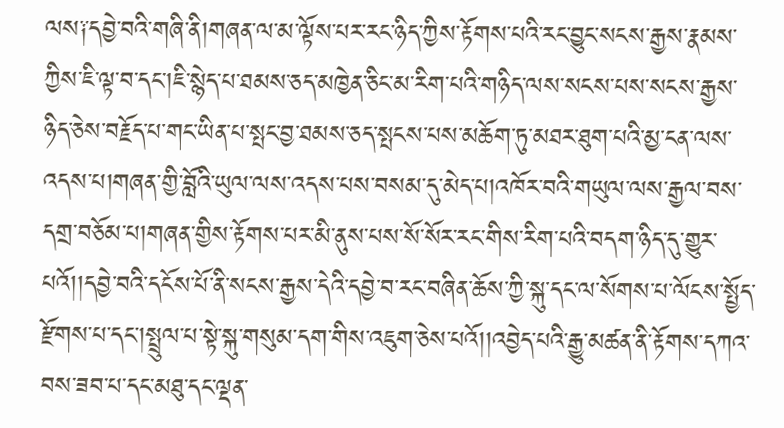ལས༑དབྱེ་བའི་གཞི་ནི།གཞན་ལ་མ་ལྟོས་པར་རང་ཉིད་ཀྱིས་རྟོགས་པའི་རང་བྱུང་སངས་རྒྱས་རྣམས་ཀྱིས་ཇི་ལྟ་བ་དང་།ཇི་སྙེད་པ་ཐམས་ཅད་མཁྱེན་ཅིང་མ་རིག་པའི་གཉིད་ལས་སངས་པས་སངས་རྒྱས་ཉིད་ཅེས་བརྗོད་པ་གང་ཡིན་པ་སྤང་བྱ་ཐམས་ཅད་སྤངས་པས་མཆོག་ཏུ་མཐར་ཐུག་པའི་མྱ་ངན་ལས་འདས་པ།གཞན་གྱི་བློའི་ཡུལ་ལས་འདས་པས་བསམ་དུ་མེད་པ།འཁོར་བའི་གཡུལ་ལས་རྒྱལ་བས་དགྲ་བཅོམ་པ།གཞན་གྱིས་རྟོགས་པར་མི་ནུས་པས་སོ་སོར་རང་གིས་རིག་པའི་བདག་ཉིད་དུ་གྱུར་པའོ།།དབྱེ་བའི་དངོས་པོ་ནི་སངས་རྒྱས་དེའི་དབྱེ་བ་རང་བཞིན་ཆོས་ཀྱི་སྐུ་དང་ལ་སོགས་པ་ལོངས་སྤྱོད་རྫོགས་པ་དང་།སྤྲུལ་པ་སྟེ་སྐུ་གསུམ་དག་གིས་འཇུག་ཅེས་པའོ།།འབྱེད་པའི་རྒྱུ་མཚན་ནི་རྟོགས་དཀའ་བས་ཟབ་པ་དང་མཐུ་དང་ལྡན་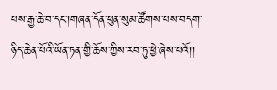པས་རྒྱ་ཆེ་བ་དང་།གཞན་དོན་ཕུན་སུམ་ཚོགས་པས་བདག་ཉིད་ཆེན་པོའི་ཡོན་ཏན་གྱི་ཆོས་ཀྱིས་རབ་ཏུ་ཕྱེ་ཞེས་པའོ།།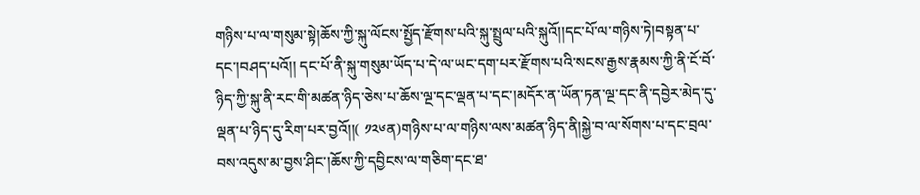གཉིས་པ་ལ་གསུམ་སྟེ།ཆོས་ཀྱི་སྐུ་ལོངས་སྤྱོད་རྫོགས་པའི་སྐུ་སྤྲུལ་པའི་སྐུའོ།།དང་པོ་ལ་གཉིས་ཏེ།བསྟན་པ་དང་།བཤད་པའོ།། དང་པོ་ནི་སྐུ་གསུམ་ཡོད་པ་དེ་ལ་ཡང་དག་པར་རྫོགས་པའི་སངས་རྒྱས་རྣམས་ཀྱི་ནི་ངོ་བོ་ཉིད་ཀྱི་སྐུ་ནི་རང་གི་མཚན་ཉིད་ཅེས་པ་ཆོས་ལྔ་དང་ལྡན་པ་དང་།མདོར་ན་ཡོན་ཏན་ལྔ་དང་ནི་དབྱེར་མེད་དུ་ལྡན་པ་ཉིད་དུ་རིག་པར་བྱའོ།།( ༡༢༦ན)གཉིས་པ་ལ་གཉིས་ལས་མཚན་ཉིད་ནི།སྐྱེ་བ་ལ་སོགས་པ་དང་བྲལ་བས་འདུས་མ་བྱས་ཤིང་།ཆོས་ཀྱི་དབྱིངས་ལ་གཅིག་དང་ཐ་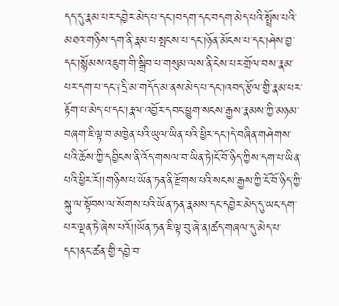དད་དུ་རྣམ་པར་དབྱེར་མེད་པ་དང་།བདག་དང་བདག་མེད་པའི་སྤྲོས་པའི་མཐའ་གཉིས་དག་ནི་རྣམ་པ་སྤངས་པ་དང་།ཉོན་མོངས་པ་དང་།ཤེས་བྱ་དང་།སྙོམས་འཇུག་གི་སྒྲིབ་པ་གསུམ་ལས་ནི་ངེས་པར་གྲོལ་བས་རྣམ་པར་དག་པ་དང་༑དྲི་མ་གདོད་མ་ནས་མེད་པ་དང་།འབད་རྩོལ་གྱི་རྣམ་པར་རྟོག་པ་མེད་པ་དང་།རྣལ་འབྱོར་དབང་ཕྱུག་སངས་རྒྱས་རྣམས་ཀྱི་མཉམ་བཞག་ཇི་ལྟ་བ་མཁྱེན་པའི་ཡུལ་ཡིན་པའི་ཕྱིར་དང་།དེ་བཞིན་གཤེགས་པའི་ཆོས་ཀྱི་དབྱིངས་ནི་འོད་གསལ་བ་ཡིན་ཏེ།ངོ་བོ་ཉིད་ཀྱིས་དག་པ་ཡིན་པའི་ཕྱིར་རོ།།གཉིས་པ་ཡོན་ཏན་ནི་རྫོགས་པའི་སངས་རྒྱས་ཀྱི་ངོ་བོ་ཉིད་ཀྱི་སྐུ་ལ་སྟོབས་ལ་སོགས་པའི་ཡོན་ཏན་རྣམས་དང་དབྱེར་མེད་དུ་ཡང་དག་པར་ལྡན་ཏེ་ཞེས་པའོ།།ཡོན་ཏན་ཇི་ལྟ་བུ་ཞེ་ན།ཚད་གཞལ་དུ་མེད་པ་དང་།ནང་ཚན་གྱི་དབྱེ་བ་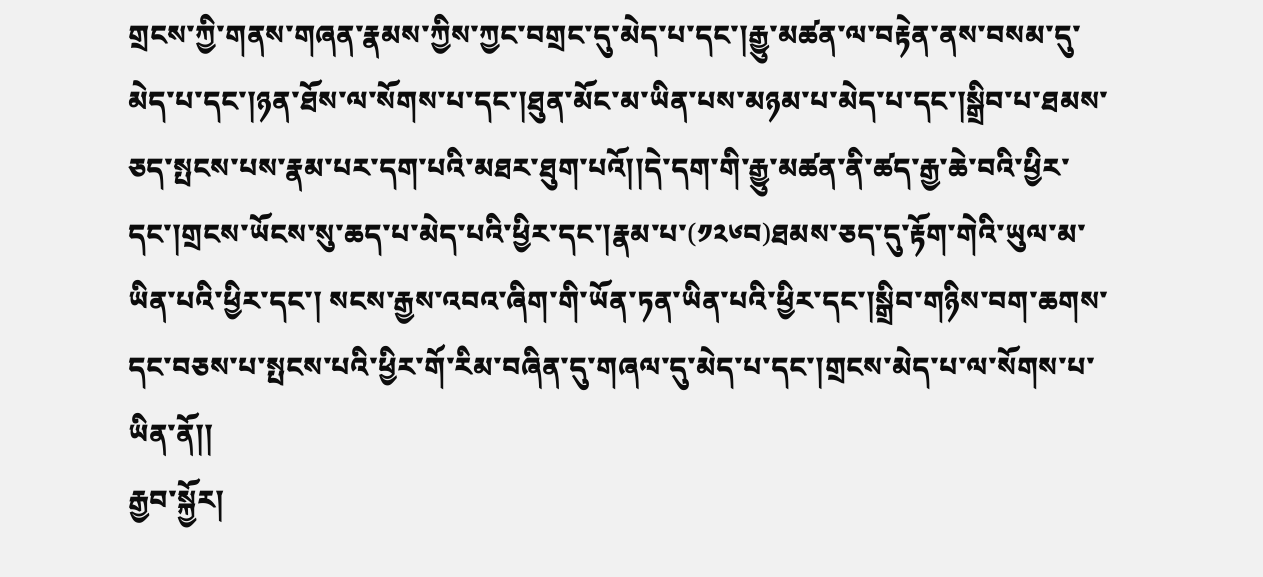གྲངས་ཀྱི་གནས་གཞན་རྣམས་ཀྱིས་ཀྱང་བགྲང་དུ་མེད་པ་དང་།རྒྱུ་མཚན་ལ་བརྟེན་ནས་བསམ་དུ་མེད་པ་དང་།ཉན་ཐོས་ལ་སོགས་པ་དང་།ཐུན་མོང་མ་ཡིན་པས་མཉམ་པ་མེད་པ་དང་།སྒྲིབ་པ་ཐམས་ཅད་སྤངས་པས་རྣམ་པར་དག་པའི་མཐར་ཐུག་པའོ།།དེ་དག་གི་རྒྱུ་མཚན་ནི་ཚད་རྒྱ་ཆེ་བའི་ཕྱིར་དང་།གྲངས་ཡོངས་སུ་ཆད་པ་མེད་པའི་ཕྱིར་དང་།རྣམ་པ་(༡༢༦བ)ཐམས་ཅད་དུ་རྟོག་གེའི་ཡུལ་མ་ཡིན་པའི་ཕྱིར་དང་། སངས་རྒྱས་འབའ་ཞིག་གི་ཡོན་ཏན་ཡིན་པའི་ཕྱིར་དང་།སྒྲིབ་གཉིས་བག་ཆགས་དང་བཅས་པ་སྤངས་པའི་ཕྱིར་གོ་རིམ་བཞིན་དུ་གཞལ་དུ་མེད་པ་དང་།གྲངས་མེད་པ་ལ་སོགས་པ་ཡིན་ནོ།།
རྒྱབ་སྐྱོར།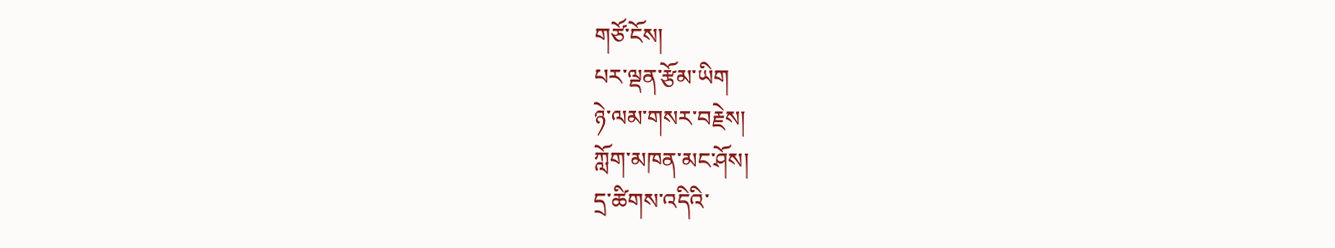གཙོ་ངོས།
པར་ལྡན་རྩོམ་ཡིག
ཉེ་ལམ་གསར་བརྗེས།
ཀློག་མཁན་མང་ཤོས།
དྲ་ཚིགས་འདིའི་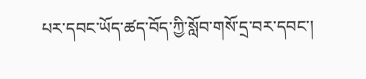པར་དབང་ཡོད་ཚད་བོད་ཀྱི་སློབ་གསོ་དྲ་བར་དབང་།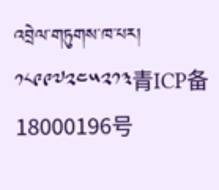འབྲེལ་གཏུགས་ཁ་པར། ༡༨༩༩༧༢༤༥༢༡༣青ICP备18000196号